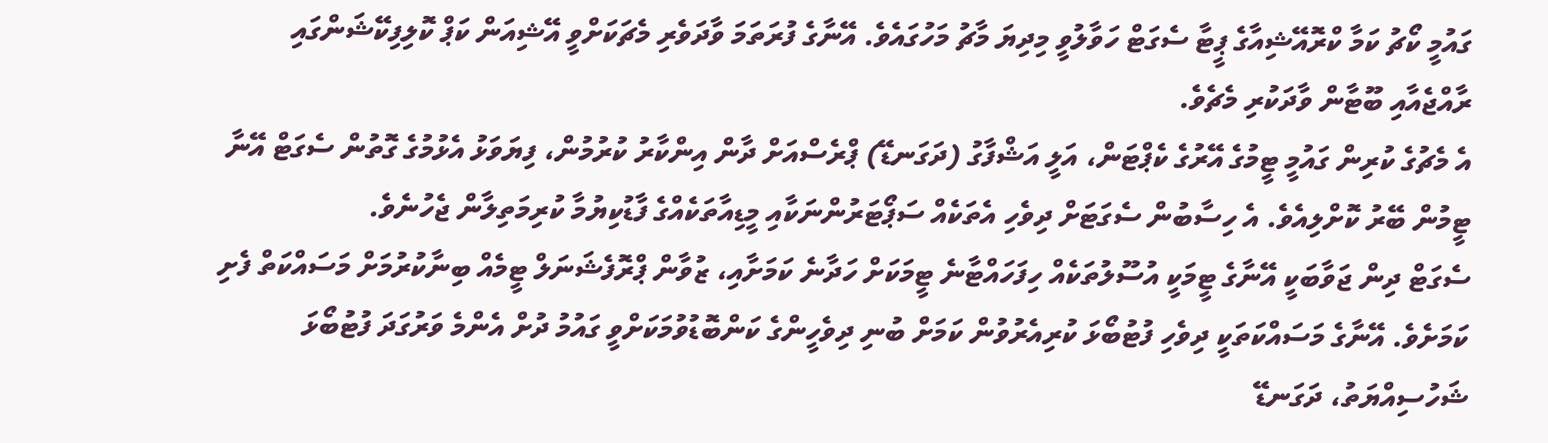ގައުމީ ކޯޗު ކަމާ ކްރޮއޭޝިއާގެ ޕީޓާ ސެގަޓް ހަވާލުވީ މިދިޔަ މާޗު މަހުގައެވެ. އޭނާގެ ފުރަތަމަ ވާދަވެރި މެޗަކަށްވީ އޭޝިއަން ކަޕް ކޮލިފިކޭޝަންގައި ރާއްޖެއާއި ބޫޓާން ވާދަކުރި މެޗެވެ.
އެ މެޗުގެ ކުރިން ގައުމީ ޓީމުގެ އޭރުގެ ކެޕްޓަން، އަލީ އަޝްފާގު (ދަގަނޑޭ) ޕްރެސްއަށް ދާން އިންކާރު ކުރުމުން، ފިޔަވަޅު އެޅުމުގެ ގޮތުން ސެގަޓް އޭނާ ޓީމުން ބޭރު ކޮށްލިއެވެ. އެ ހިސާބުން ސެގަޓަށް ދިވެހި އެތަކެއް ސަޕޯޓަރުންނަކާއި މީޑިއާތަކެއްގެ ފާޑުކިޔުމާ ކުރިމަތިލާން ޖެހުނެވެ.
ސެގަޓް ދިން ޖަވާބަކީ އޭނާގެ ޓީމަކީ އުސޫލުތަކެއް ހިފަހައްޓާނެ ޓީމަކަށް ހަދާނެ ކަމަށާއި، ޒުވާން ޕްރޮފެޝަނަލް ޓީމެއް ބިނާކުރުމަށް މަސައްކަތް ފެށި ކަމަށެވެ. އޭނާގެ މަސައްކަތަކީ ދިވެހި ފުޓުބޯޅަ ކުރިއެރުވުން ކަމަށް ބުނި ދިވެހީންގެ ކަންބޮޑުވުމަކަށްވީ ގައުމު ދުށް އެންމެ ވަރުގަދަ ފުޓުބޯޅަ ޝަހުސިއްޔަތު، ދަގަނޑޭ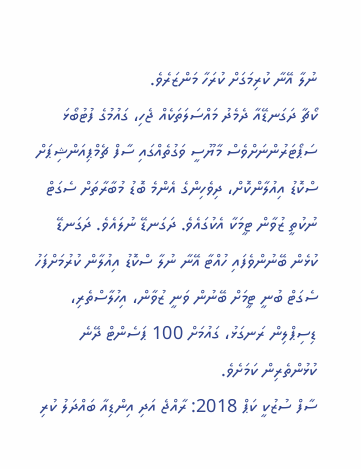ނުލާ އޭނާ ކުރިމަގަށް ކުރަހާ މަންޒަރެވެ.
ކޯޗާ ދަގަނޑޭއާ ދެމެދު މައްސަލަތަކެއް ޖެހި، ގައުމުގެ ފުޓުބޯޅަ ސަޕޯޓަރުންނަށްވެސް މާޔޫސީ ވަގުތެއްގައި ސާފް ޗެމްޕިއަންޝިޕަށް ސްކޮޑު އިއުލާންކޮށް، ދިވެހިންގެ އެންމެ ބޮޑު މުބާރާތަށް ސެގަޓް ނުކުތީ ޒުވާން ޓީމަކާ އެކުގައެވެ. ދަގަނޑޭ ނުލައެވެ. ދަގަނޑޭ ކުޅެން ބޭނުންވެފައި ހުއްޓާ އޭނާ ނުލާ ސްކޮޑު އިއުލާން ކުރުމަށްފަހު ސެގަޓް ބުނީ ޓީމަށް ބޭނުން ވަނީ ޒުވާން، އިހުލާސްތެރި، ޑިސިޕްލިން ރަނގަޅު، ގައުމަށް 100 ޕަސެންޓް ދޭނެ ކުޅުންތެރިން ކަމަށެވެ.
ސާފް ސުޒުކީ ކަޕް 2018: ރާއްޖެ އަދި އިންޑިއާ ބައްދަލު ކުރި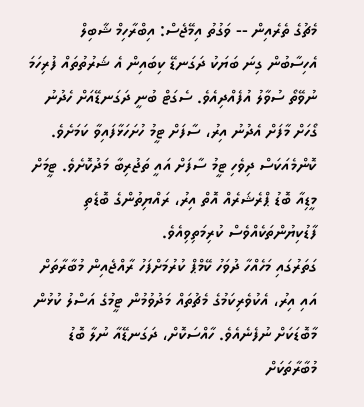މެޗުގެ ތެރެއިން -- ވަގުތު އިމޭޖެސް: އިބްރާހިމް ޝާބިލް
އެހިސާބުން ގިނަ ބަޔަކު ދަގަނޑޭ ކިބައިން އެ ޝަރުތުތައް ފުރިހަމަ ނުވޭތޯ ސުވާލު އުފެއްދިއެވެ. ސެގަޓް ބުނީ ދަގަނޑޭއަށް ހެދުނު ގޯހަށް މާފަށް އެދުނު އިރު، ސާފަށް ޓީމު ހުށަހަޅާފައިވާ ކަމަށެވެ. ކޮންމެއަކަސް ދިވެހި ޓީމު ސާފަށް އައީ ތަޖުރިބާ މަދުކޮށެވެ. ޓީމަށް މީޑިއާ ބޮޑު ޕްރެޝަރެއް އޮތް އިރު، ރައްޔިތުންގެ ބޮޑެތި ފާޑުކިޔުންތަކެއްވެސް ކުރިމަތިވިއެވެ.
ގަތަރުގައި މަހެއްހާ ދުވަހު ކޭމްޕް ކުރުމަށްފަހު ރާއްޖެއިން މުބާރާތަށް އައި އިރު، އެކުވެރިކަމުގެ މެޗުތައް މަދުވުމުން ޓީމުގެ އަސްލު ކުޅުން މާބޮޑަކަށް ނުފެނެއެވެ. ހާއްސަކޮށް، ދަގަނޑޭއާ ނުލާ ބޮޑު މުބާރާތަކަށް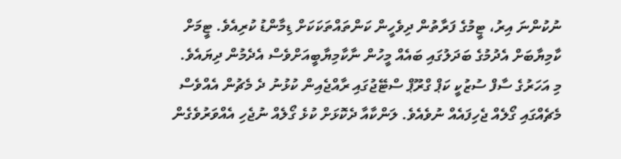ނުކުންނަ އިރު، ޓީމުގެ ފަރާތުން ދިވެހީން ކަންތައްތަކަކަށް ޑިމާންޑު ކުރިއެވެ. ޓީމަށް ކާމިޔާބަށް އެދުމުގެ ބަދަލުގައި ބައެއް މީހުން ނާކާމިޔާބީއަށްވެސް އެދެމުން ދިޔައެވެ.
މި އަހަރުގެ ސާފް ސުޒުކީ ކަޕް ގްރޫޕް ސްޓޭޖުގައި ރާއްޖެއިން ކުޅުނު ދެ މެޗުން އެއްވެސް މެޗެއްގައި ގޯލެއް ޖެހިފައެއް ނުވެއެވެ. ލަންކާއާ ދެކޮޅަށް ކުޅެ ގޯލެއް ނުޖެހި އެއްވަރުވެގެން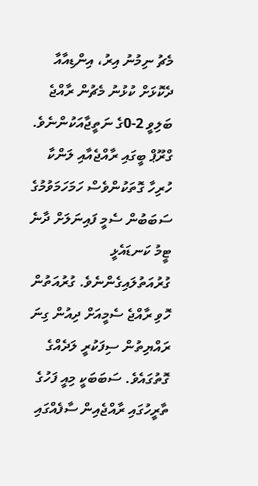މެޗު ނިމުނު އިރު، އިންޑިއާއާ ދެކޮޅަށް ކުޅުނު މެޗުން ރާއްޖެ ބަލިވީ 2-0ގެ ނަތީޖާއަކުންނެވެ.
ގްރޫޕް ބީގައި ރާއްޖެއާއި ލަންކާ ހުރިހާ ގޮތަކުންވެސް ހަމަހަމަވުމުގެ ސަބަބުން ސެމީ ފައިނަލަށް ދާނެ ޓީމު ކަނޑައެޅީ ގުރުއަތުލައިގެންނެވެ. ގުރުއަތުން ހޮވި ރާއްޖެ ސެމީއަށް ދިއުން ގިނަ ރައްޔިތުން ސިފަކުރީ ލަދެއްގެ ގޮތުގައެވެ. ސަބަބަކީ މިއީ ފަހުގެ ތާރީހުގައި ރާއްޖެއިން ސާފެއްގައި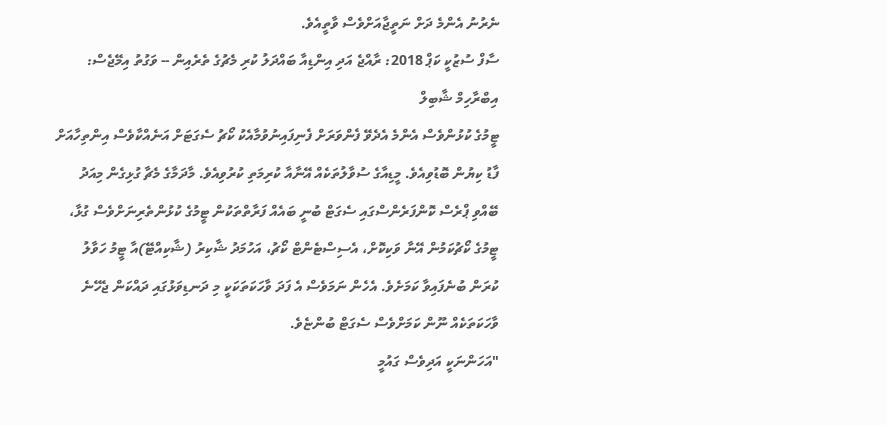ނެރުނު އެންމެ ދަށް ނަތީޖާއަށްވެސް ވާތީއެވެ.
ސާފް ސުޒުކީ ކަޕް 2018: ރާއްޖެ އަދި އިންޑިއާ ބައްދަލު ކުރި މެޗުގެ ތެރެއިން -- ވަގުތު އިމޭޖެސް: އިބްރާހިމް ޝާބިލް
ޓީމުގެ ކުޅުންވެސް އެންމެ އެދެވޭ ފެންވަރަށް ފެނިފައިނުވުމާއެކު ކޯޗު ސެގަޓަށް އަނެއްކާވެސް އިންތިހާއަށް ފާޑު ކިޔުން ބޮޑުވިއެވެ. މީޑިއާގެ ސުވާލުތަކެއް އޭނާއާ ކުރިމަތި ކުރުވިއެވެ. މާދަމާގެ މެޗާ ގުޅިގެން މިއަދު ބޭއްވި ޕްރެސް ކޮންފަރެންސްގައި ސެގަޓް ބުނީ ބައެއް ފަރާތްތަކުން ޓީމުގެ ކުޅުންތެރިނަށްވެސް ގުޅާ، ޓީމުގެ ކޯޗުކަމުން އޭނާ ވަކިކޮށް، އެސިސްޓެންޓް ކޯޗު، އަހުމަދު ޝާކިރު (ޝާކިއްޓޭ)އާ ޓީމު ހަވާލު ކުރަން ބުނެފައިވާ ކަމަށެވެ. އެހެން ނަމަވެސް އެ ފަދަ ވާހަކަތަކަކީ މި ދަނޑިވަޅުގައި ދައްކަން ޖެހޭނެ ވާހަކަތަކެއް ނޫން ކަމަށްވެސް ސެގަޓް ބުންޏެވެ.
"އަހަންނަކީ އަދިވެސް ގައުމީ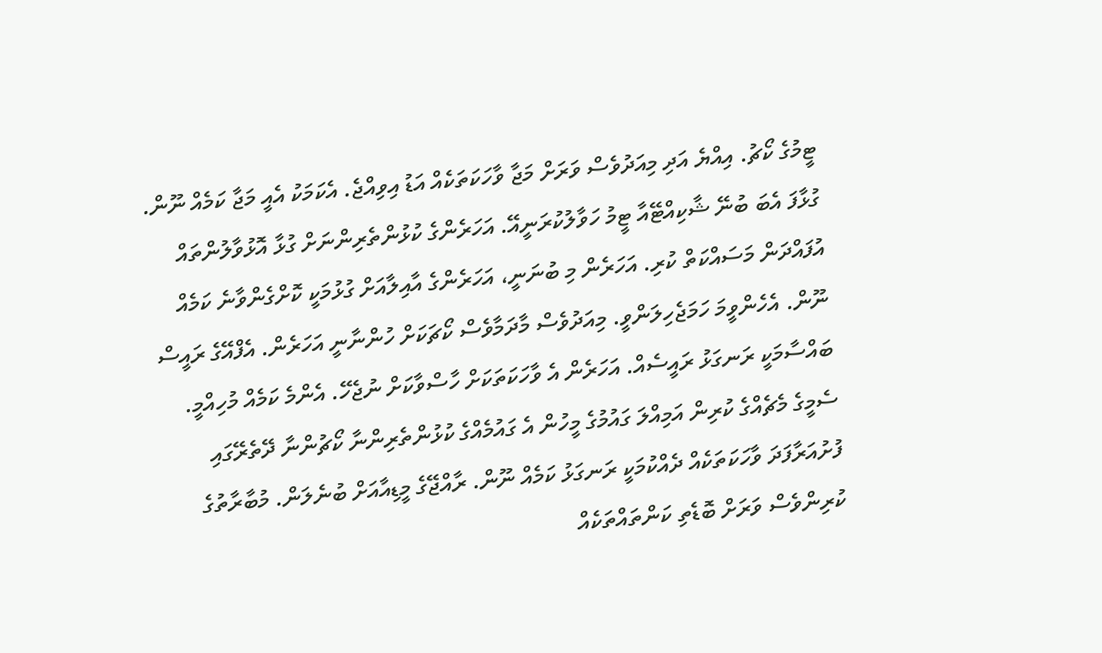ޓީމުގެ ކޯޗު. އިއްޔެ އަދި މިއަދުވެސް ވަރަށް މަޖާ ވާހަކަތަކެއް އަޑު އިވިއްޖެ. އެކަމަކު އެއީ މަޖާ ކަމެއް ނޫން. ގުޅާފަ އެބަ ބުނޭ ޝާކިއްޓޭއާ ޓީމު ހަވާލުކުރަނީއޭ. އަހަރެންގެ ކުޅުންތެރިންނަށް ގުޅާ އޮޅުވާލުންތައް އުފައްދަން މަސައްކަތް ކުރި. އަހަރެން މި ބުނަނީ، އަހަރެންގެ އާއިލާއަށް ގުޅުމަކީ ކޮށްގެންވާނެ ކަމެއް ނޫން. އެހެންވީމަ ހަމަޖެހިލަންވީ. މިއަދުވެސް މާދަމާވެސް ކޯޗަކަށް ހުންނާނީ އަހަރެން. އެފްއޭގެ ރައީސް ބައްސާމަކީ ރަނގަޅު ރައީސެއް. އަހަރެން އެ ވާހަކަތަކަށް ހާސްވާކަށް ނުޖެހޭ. އެންމެ ކަމެއް މުހިއްމީ. ސެމީގެ މެޗެއްގެ ކުރިން އަމިއްލަ ގައުމުގެ މީހުން އެ ގައުމެއްގެ ކުޅުންތެރިންނާ ކޯޗުންނާ ދޭތެރޭގައި ފުށުއަރާފަދަ ވާހަކަތަކެއް ދެއްކުމަކީ ރަނގަޅު ކަމެއް ނޫން. ރާއްޖޭގެ މީޑިއާއަށް ބުނެލަން. މުބާރާތުގެ ކުރިންވެސް ވަރަށް ބޮޑެތި ކަންތައްތަކެއް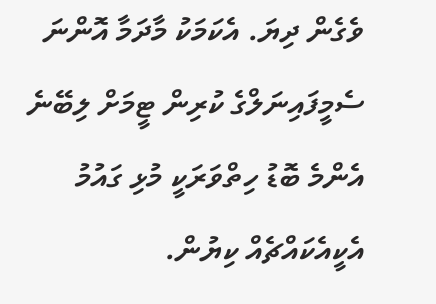ވެގެން ދިޔަ. އެކަމަކު މާދަމާ އޮންނަ ސެމީފައިނަލްގެ ކުރިން ޓީމަށް ލިބޭނެ އެންމެ ބޮޑު ހިތްވަރަކީ މުޅި ގައުމު އެކީއެކައްޗެއް ކިޔުން.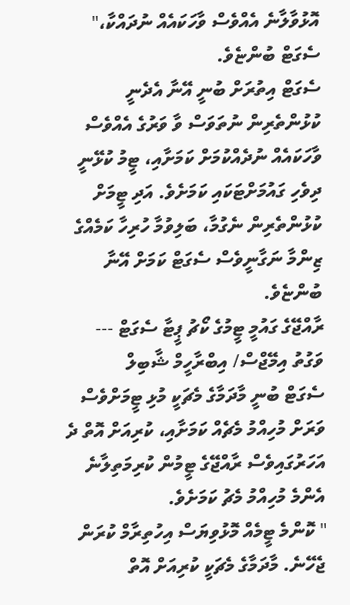އޮޅުވާލާނެ އެއްވެސް ވާހަކައެއް ނުދައްކާ،" ސެގަޓް ބުންޏެވެ.
ސެގަޓް އިތުރަށް ބުނީ އޭނާ އެދެނީ ކުޅުންތެރިން ނުތަވަސް ވާ ވަރުގެ އެއްވެސް ވާހަކައެއް ނުދެއްކުމަށް ކަމަށާއި، ޓީމު ކުޅޭނީ ދިވެހި ގައުމަށްޓަކައި ކަމަށެވެ. އަދި ޓީމަށް ކުޅުންތެރިން ނެގުމާ، ބަލިވުމާ ހުރިހާ ކަމެއްގެ ޒިންމާ ނަގާނީވެސް ސެގަޓް ކަމަށް އޭނާ ބުންޏެވެ.
ރާއްޖޭގެ ގައުމީ ޓީމުގެ ކޯޗު ޕީޓާ ސެގަޓް --- ވަގުތު އިމޭޖްސް/ އިބްރާހީމް ޝާބިލް
ސެގަޓް ބުނީ މާދަމާގެ މެޗަކީ މުޅި ޓީމަށްވެސް ވަރަށް މުހިއްމު މެޗެއް ކަމަށާއި، ކުރިއަށް އޮތް ދެ އަހަރުގައިވެސް ރާއްޖޭގެ ޓީމުން ކުރިމަތިލާނެ އެންމެ މުހިއްމު މެޗު ކަމަށެވެ.
" ކޮންމެ ޓީމެއް މޮޅުވިޔަސް އިހުތިރާމް ކުރަން ޖެހޭނެ. މާދަމާގެ މެޗަކީ ކުރިއަށް އޮތް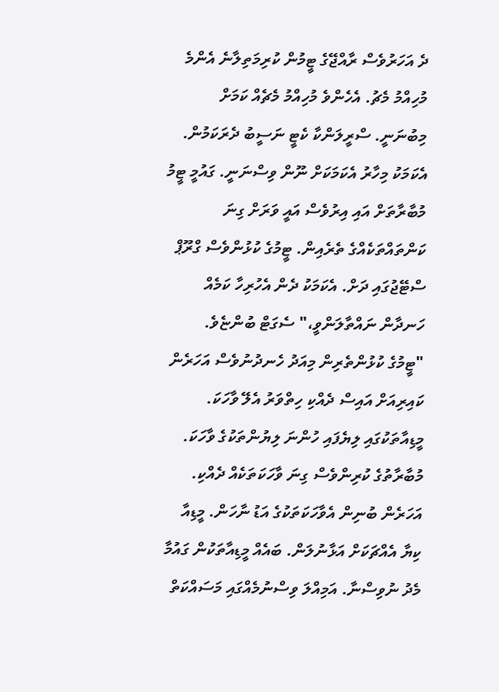ދެ އަހަރުވެސް ރާއްޖޭގެ ޓީމުން ކުރިމަތިލާނެ އެންމެ މުހިއްމު މެޗު. އެހެންވެ މުހިއްމު މެޗެއް ކަމަށް މިބުނަނީ. ސްރީލަންކާ ކެޓީ ނަސީބު ދެރަކަމުން. އެކަމަކު މިހާރު އެކަމަކަށް ނޫން ވިސްނަނީ. ގައުމީ ޓީމު މުބާރާތަށް އައި އިރުވެސް އައީ ވަރަށް ގިނަ ކަންތައްތަކެއްގެ ތެރެއިން. ޓީމުގެ ކުޅުންވެސް ގްރޫޕް ސްޓޭޖުގައި ދަށް. އެކަމަކު ދެން އެހުރިހާ ކަމެއް ހަނދާން ނައްތާލަންވީ،" ސެގަޓް ބުންޏެވެ.
"ޓީމުގެ ކުޅުންތެރިން މިއަދު ހެނދުނުވެސް އަހަރެން ކައިރިއަށް އައިސް ދެއްކި ހިތްވަރު އެލޭ ވާހަކަ. މީޑިއާތަކުގައި ލިޔެފައި ހުންނަ ލިޔުންތަކުގެ ވާހަކަ. މުބާރާތުގެ ކުރިންވެސް ގިނަ ވާހަކަތަކެއް ދެއްކި. އަހަރެން ބުނިން އެވާހަކަތަކުގެ އަޑު ނާހަން. މީޑިއާ ކިޔާ އެއްޗަކަށް އަޅާނުލަން. ބައެއް މީޑިއާތަކުން ގައުމާ މެދު ނުވިސްނާ. އަމިއްލަ ވިސްނުމެއްގައި މަސައްކަތް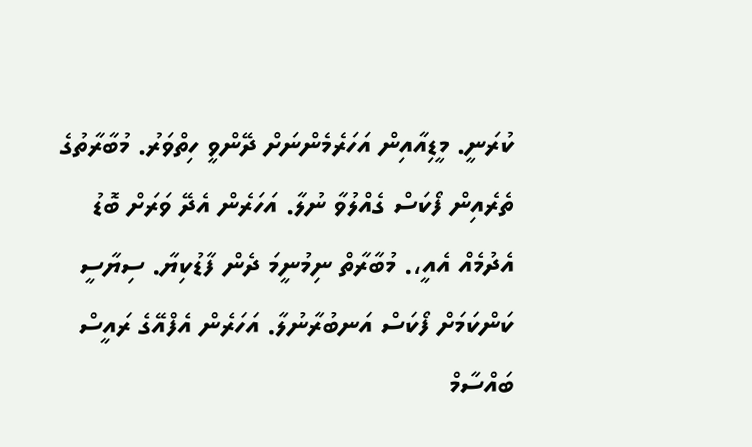ކުރަނީ. މީޑިއާއިން އަހަރެމެންނަށް ދޭންވީ ހިތްވަރު. މުބާރާތުގެ ތެރެއިން ފޯކަސް ގެއްލުވާ ނުލާ. އަހަރެން އެދޭ ވަރަށް ބޮޑު އެދުމެއް އެއީ،. މުބާރާތް ނިމުނީމަ ދެން ފާޑުކިޔާ. ސިޔާސީ ކަންކަމަށް ފޯކަސް އަނބުރާނުލާ. އަހަރެން އެފްއޭގެ ރައީސް ބައްސާމް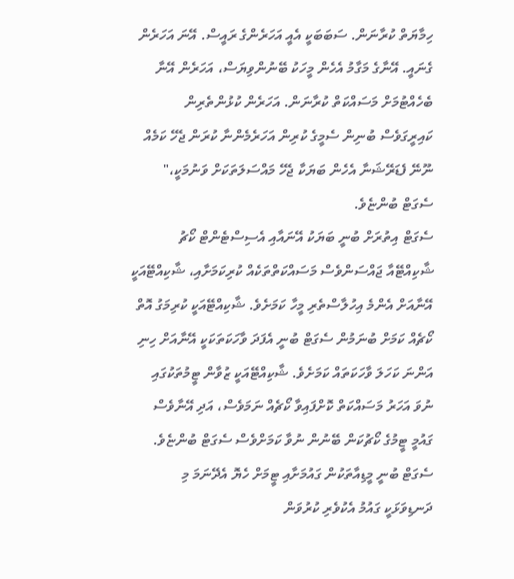ހިމާޔަތް ކުރާނަން. ސަބަބަކީ އެއީ އަހަރެންގެ ރައީސް. އޭނަ އަހަރެން ގެނައީ. އޭނާގެ މަގާމު އެހެން މީހަކު ބޭނުންވިޔަސް، އަހަރެން އޭނާ ބެހެއްޓުމަށް މަސައްކަތް ކުރާނަން. އަހަރެން ކުޅުންތެރިން ކައިރީގަވެސް ބުނިން ސެމީގެ ކުރިން އަހަރެމެންނާ ކުރަން ޖެހޭ ކަމެއް ނޫނޭ ފެޑަރޭޝަނާ އެހެން ބަޔަކާ ޖެހޭ މައްސަލަތަކަށް ވަނުމަކީ،" ސެގަޓް ބުންޏެވެ.
ސެގަޓް އިތުރަށް ބުނީ ބަޔަކު އޭނައާއި އެސިސްޓެންޓް ކޯޗު ޝާކިއްޓޭއާ ޖައްސަންވެސް މަސައްކަތްތަކެއް ކުރިކަމަށާއި، ޝާކިއްޓޭއަކީ އޭނާއަށް އެންމެ އިހުލާސްތެރި މީހާ ކަމަށެވެ. ޝާކިއްޓޭއަކީ ކުރިމަގު އޮތް ކޯޗެއް ކަމަށް ބުނަމުން ސެގަޓް ބުނީ އެފަދަ ވާހަކަތަކަކީ އޭނާއަށް ހިނި އަންނަ ކަހަލަ ވާހަކަތައް ކަމަށެވެ. ޝާކިއްޓޭއަކީ ޒުވާން ޓީމުތަކުގައި ނުވަ އަހަރު މަސައްކަތް ކޮށްފައިވާ ކޯޗެއް ނަމަވެސް، އަދި އޭނާވެސް ގައުމީ ޓީމުގެ ކޯޗުކަން ބޭނުން ނުވާ ކަމަށްވެސް ސެގަޓް ބުންޏެވެ.
ސެގަޓް ބުނީ މީޑިއާތަކުން ގައުމަށާއި ޓީމަށް ހެޔޮ އެދޭނަމަ މި ދަނޑިވަޅަކީ ގައުމު އެކުވެރި ކުރުވަން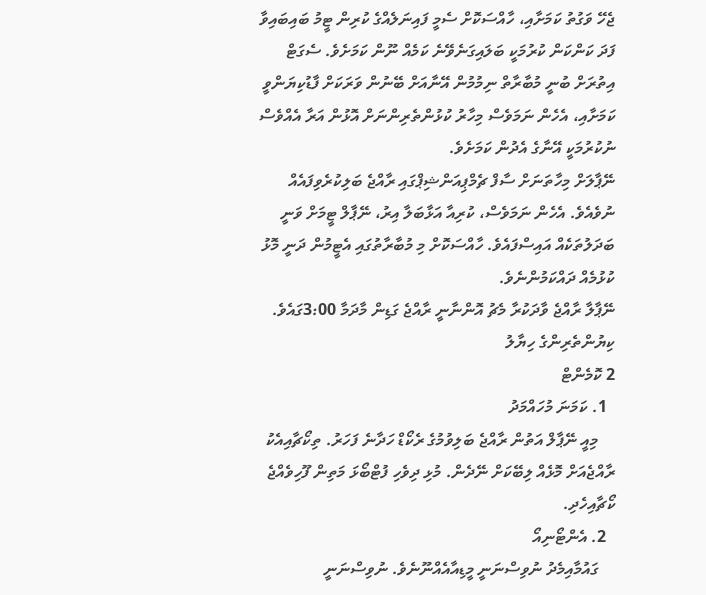ޖެހޭ ވަގުތު ކަމަށާއި، ހާއްސަކޮށް ސެމީ ފައިނަލެއްގެ ކުރިން ޓީމު ބައިބައިވާ ފަދަ ކަންކަން ކުރުމަކީ ބަލައިގަނެވޭނެ ކަމެއް ނޫން ކަމަށެވެ. ސެގަޓް އިތުރަށް ބުނީ މުބާރާތް ނިމުމުން އޭނާއަށް ބޭނުން ވަރަކަށް ފާޑުކިޔަންވީ ކަމަށާއި، އެހެން ނަމަވެސް މިހާރު ކުޅުންތެރިންނަށް އޮޅުން އަރާ އެއްވެސް ނުކުރުމަކީ އޭނާގެ އެދުން ކަމަށެވެ.
ނޭޕާލަށް މިހާތަނަށް ސާފް ޗެމްޕިއަންޝިޕްގައި ރާއްޖެ ބަލިކުރެވިފައެއް ނުވެއެވެ. އެހެން ނަމަވެސް، ކުރިއާ އަޅާބަލާ އިރު، ނޭޕާލް ޓީމަށް ވަނީ ބަދަލުތަކެއް އައިސްފައެވެ. ހާއްސަކޮށް މި މުބާރާތުގައި އެޓީމުން ދަނީ މޮޅު ކުޅުމެއް ދައްކަމުންނެވެ.
ނޭޕާލާ ރާއްޖެ ވާދަކުރާ މެޗު އޮންނާނީ ރާއްޖެ ގަޑިން މާދަމާ 3:00ގައެވެ.
ކިޔުންތެރިންގެ ހިޔާލު
2 ކޮމެންޓް
  1. ކަމަނަ މުހައްމަދު
    މިއީ ނޭޕާލް އަތުން ރާއްޖެ ބަލިވުމުގެ ރެކޯޑް ހަދާނެ ފަހަރު. ތިކޯޗާއިއެކު ރާއްޖެއަށް މޮޅެއް ލިބޭކަށް ނޭދެން. މުޅި ދިވެހި ފުޓްބޯޅަ މަތިން ފޫހިވެއްޖެ ކޯޗާއިހެދި.
  2. އެންޓޯނިއޯ
    ގައުމާއިމެދު ނުވިސްނަނީ މީޑިއާއެއްނޫނެވެ. ނުވިސްނަނީ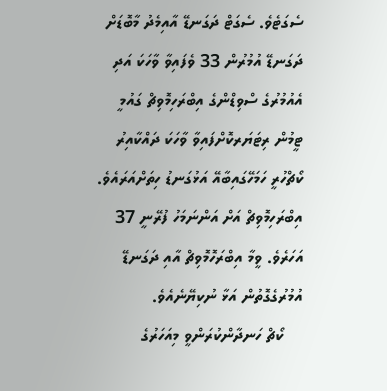ސެގަޓެވެ. ސެގަޓް ދަގަނޑޭ އާއިމެދު މާބޮޑަށް ދަގަނޑޭ އުމުރުން 33 ވެފައިވާ ވާހަކަ އަދި އެއުމުރުގެ ސްވިޑްންގެ އިބްރަހިމޮވިޗް ގައުމީ ޓީމުން ރިޓަޔަރކޮށްފައިވާ ވާހަކަ ދައްކާއިރު ކޯޗްހުރީ ހަމަހޭގައިބާއޭ އަޅުގަނޑު ހިތަށްއަރައެވެ. އިބްރަހިމޮވިޗް އަށް އަންނަމަހު ފުރޭނީ 37 އަހަރެވެ. ވީމާ އިބްރަހޮމޮވިޗް އާއި ދަގަނޑޭ އުމުރުގެގޮތުން އަޅާ ނުކިޔޭނެއެވެ.
    ކޯޗް ހަނދާންކުރަންވީ މިއަހަރުގެ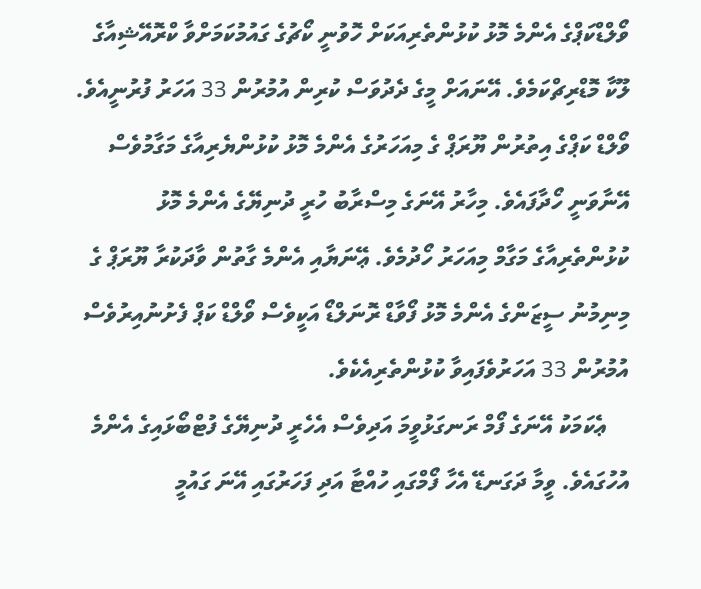ވޯލްޑްކަޕްގެ އެންމެ މޮޅު ކުޅުންތެރިއަކަށް ހޮވުނީ ކޯޗުގެ ގައުމުކަމަށްވާ ކްރޮއޭޝިއާގެ ލޫކާ މޮޑްރިޗްކަމެވެ. އޭނައަށް މީގެ ދެދުވަސް ކުރިން އުމުރުން 33 އަހަރު ފުރުނީއެވެ. ވޯލްޑް ކަޕްގެ އިތުރުން ޔޫރަޕް ގެ މިއަހަރުގެ އެންމެ މޮޅު ކުޅުންޔެރިއާގެ މަގާމުވެސް އޭނާވަނީ ހޯދާފައެވެ. މިހާރު އޭނަގެ މިސްރާބު ހުރީ ދުނިޔޭގެ އެންމެ މޮޅު ކުޅުންތެރިއާގެ މަގާމް މިއަހަރު ހޯދުމެވެ. ޢޭނަޔާއި އެންމެ ގާތުން ވާދަކުރާ ޔޫރަޕް ގެ މިނިމުނު ސީޒަންގެ އެންމެ މޮޅު ފޯވާޑް ރޮނަލްޑޯ އަކީވެސް ވޯލްޑް ކަޕް ފެށުނުއިރުވެސް އުމުރުން 33 އަހަރުވެފައިވާ ކުޅުންތެރިއެކެވެ.
    ޢެކަމަކު އޭނަގެ ފޯމް ރަނގަޅުވީމަ އަދިވެސް އެހެރީ ދުނިޔޭގެ ފުޓްބޯޅައިގެ އެންމެ އުހުގައެވެ. ވީމާ ދަގަނޑޭ އެހާ ފޯމްގައި ހުއްޓާ އަދި ފަހަރުގައި އޭނަ ގައުމީ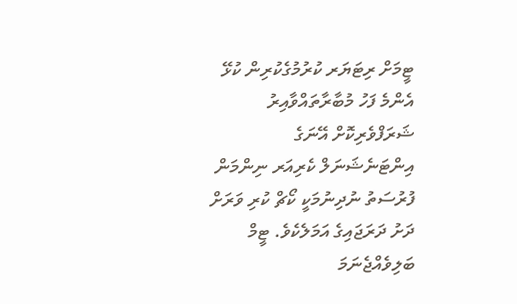ޓީމަށް ރިޓަޔަރ ކުރުމުގެކުރިން ކުޅޭ އެންމެ ފަހު މުބާރާތައްވާއިރު ޝަރަފްވެރިކޮށް އޭނަގެ އިންޓަނެޝަނަލް ކެރިއަރ ނިންމަން ފުރުސަތު ނުދިނުމަކީ ކޯޗް ކުރި ވަރަށް ދަށު ދަރަޖައިގެ އަމަލެކެވެ. ޓީމް ބަލިވެއްޖެނަމަ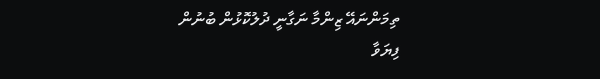ތިމަންނައޭ ޒިންމާ ނަގާނީ ދުލުކޮޅުން ބުނުން ފިޔަވާ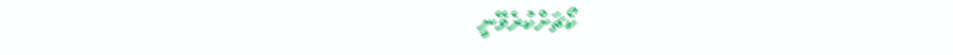ކޯޗަށްކުރެވޭނީ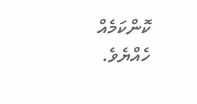ކޮންކަމެއް ހެއްޔެވެ.